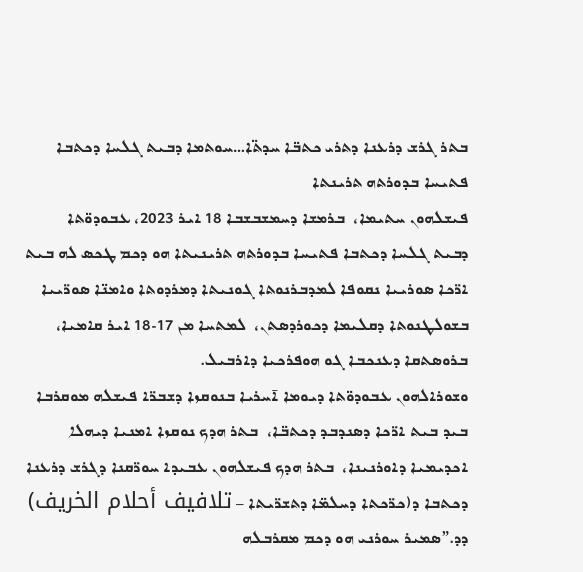ܒܬܪ ܓܪܫ ܕܪܥܢܐ ܕܬܪܝ ܟܬܒ̈ܐ ܚܕܬ̈ܐ…ܚܘܬܡܐ ܕܒܝܬ ܓܠܚܐ ܕܟܬܒܐ ܦܬܝܚܐ ܒܕܘܪܬܗ ܬܪܝܢܬܐ
ܦܝܫܠܗܘܢ ܚܬܝܡܐ،  ܒܪܡܫܐ ܕܚܡܫܒܫܒܐ 18 ܐܝܪ 2023، ܥܒܘܕܘ̈ܬܐ ܕܒܝܬ ܓܠܚܐ ܕܟܬܒܐ ܦܬܝܚܐ ܒܕܘܪܬܗ ܬܪܝܢܝܬܐ ܗܘ ܕܟܡ ܛܟܣ ܠܗ ܒܝܬ ܐܪ̈ܟܐ ܣܘܪܝܝܐ ܢܩܘܦܐ ܠܡܕܒܪܢܘܬܐ ܓܘܢܝܬܐ ܕܡܪܕܘܬܐ ܘܐܡܢ̈ܐ ܣܘܪ̈ܝܝܐ ܒܫܘܠܛܢܘܬܐ ܕܩܠܝܡܐ ܕܟܘܪܕܣܬܢ،  ܠܡܬܚܐ ܡܢ 17-18 ܐܝܪ ܩܐܡܝܐ، ܒܪܘܣܬܩܐ ܕܥܢܟܒܐ ܓܘ ܗܘܦܪܟܝܐ ܕܐܪܒܝܠ.
ܘܫܘܪܐܠܗܘܢ ܥܒܘܕܘ̈ܬܐ ܕܝܘܡܐ ܐ̄ܚܪܝܐ ܒܢܘܩܙܐ ܕܫܒܪ̈ܐ ܦܝܫܠܗ ܡܘܩܪܒܐ ܒܝܕ ܒܝܬ ܐܪ̈ܟܐ ܕܣܢܕܒܕ ܕܟܬܒ̈ܐ،  ܒܬܪ ܗܕܟ ܢܘܩܙܐ ܐܡܢܝܐ ܕܝܗܠܐ ܐܟܕܝܡܝܐ ܕܐܘܪܢܝܢܐ،  ܒܬܪ ܗܕܟ ܦܝܫܠܗܘܢ ܥܒܝܕܐ ܚܘܪ̈ܩܢܐ ܕܓܪܫ ܕܪܥܢܐ ܕܟܬܒܐ ܕ(ܟܪ̈ܟܬܐ ܕܚܠܡ̈ܐ ܕܬܫܪ̈ܝܬܐ – تلافيف أحلام الخريف) ܕܕ.”ܣܡܝܪ ܚܘܪܢܝ ܗܘ ܕܟܡ ܡܩܪܒܠܗ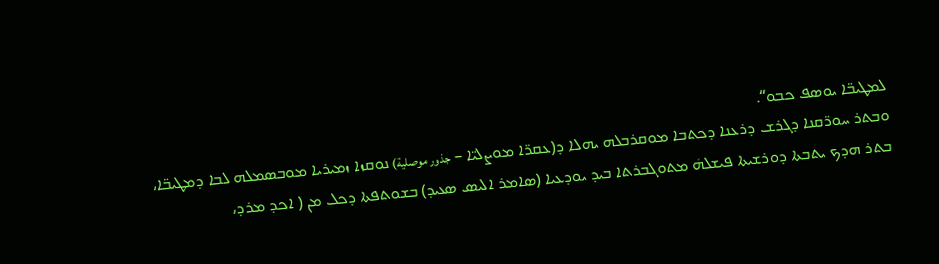ܠܡܛܝܒ̈ܐ ܝܘܣܦ ܟܒܘ“.
ܘܒܬܪ ܚܘܪ̈ܩܢܐ ܕܓܪܫ ܕܪܥܢܐ ܕܟܬܒܐ ܡܘܩܪܒܠܗ ܝܗܠܐ ܕ(ܥܩܪ̈ܐ ܡܘܨܠܝ̈ܐ – جذور موصلية) ܢܘܩܙܐ ܙܡܝܪܝܐ ܡܘܒܣܡܠܗ ܠܒܐ ܕܡܛܝܒ̈ܐ،  ܒܬܪ ܗܕܟ ܝܬܒܬܐ ܕܘܪܫܝܬܐ ܦܝܫܠܗܿ ܡܬܘܓܒܪܬܐ ܒܝܕ ܝܘܕܥܝܐ (ܣܐܡܪ ܐܠܝܣ ܣܥܝܕ) ܒܫܘܬܦܬܐ ܕܟܠ ܡܢ ( ܐܟܕ ܡܪܕ،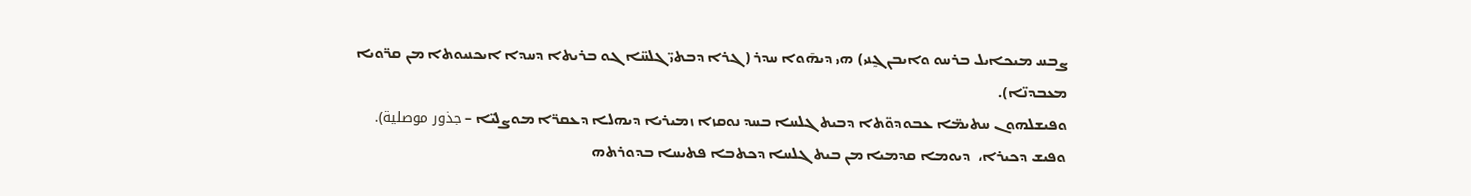ܨܒܚ ܡܝܟܐܝܠ ܒܪܚܘ ܘܐܝܒܢ ܓ̰ܢܝ) ܗܝ ܕܝܗ̄ܘܐ ܚܕܪ ( ܓܪܐ ܕܒܬܝ̈ ܓܠܚ̈ܐ ܓܘ ܒܪܝܬܐ ܕܚܕܐ ܐܝܟܢܝܘܬܐ ܡܢ ܩܪ̈ܘܝܐ ܡܥܒܕܢ̈ܐ).
ܘܦܝܫܠܗܘܢ ܚܬܝܡ̈ܐ ܥܒܘܕܘ̈ܬܐ ܕܒܝܬ ܓܠܚܐ ܒܚܕ ܢܘܩܙܐ ܙܡܝܪܝܐ ܕܝܗܠܐ ܕܥܩܪ̈ܐ ܡܘܨܠܝ̈ܐ – جذور موصلية).
ܘܦܝܫ ܕܟܝܪܐ،  ܕܝܘܡܐ ܩܕܡܝܐ ܡܢ ܒܝܬ ܓܠܚܐ ܕܟܬܒܐ ܦܬܝܚܐ ܒܕܘܪܬܗ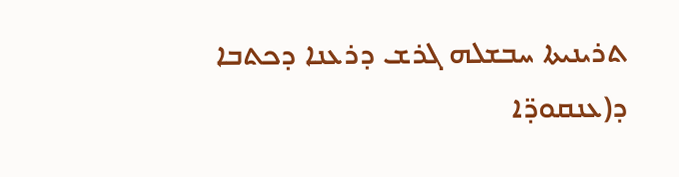ܬܪܝܢܝܬܐ ܚܒܫܠܗ ܓܪܫ ܕܪܥܢܐ ܕܟܬܒܐ ܕ(ܥܢܩܘܕ̈ܐ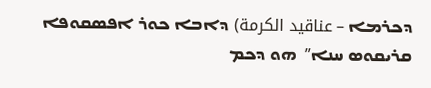ܕܟܪܡܐ – عناقيد الكرمة) ܕܐܒܐ ܟܘܪ ܐܦܣܩܘܦܐ ܩܪܝܩܘܣ ܚܢܐ”  ܗܘ ܕܟܡ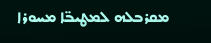ܡܩܪܒܠܗ ܠܡܛܝܒ̈ܐ ܡܚܘܪܐ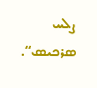ܨܠܚ ܣܪܟܝܣ“.